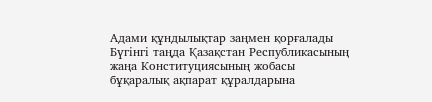Адами құндылықтар заңмен қорғалады
Бүгінгі таңда Қазақстан Республикасының жаңа Конституциясының жобасы бұқаралық ақпарат құралдарына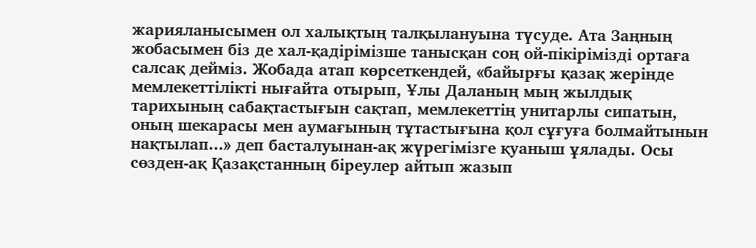жарияланысымен ол халықтың талқылануына түсуде. Ата Заңның жобасымен біз де хал-қадірімізше танысқан соң ой-пікірімізді ортаға салсақ дейміз. Жобада атап көрсеткендей, «байырғы қазақ жерінде мемлекеттілікті нығайта отырып, Ұлы Даланың мың жылдық тарихының сабақтастығын сақтап, мемлекеттің унитарлы сипатын, оның шекарасы мен аумағының тұтастығына қол сұғуға болмайтынын нақтылап...» деп басталуынан-ақ жүрегімізге қуаныш ұялады. Осы сөзден-ақ Қазақстанның біреулер айтып жазып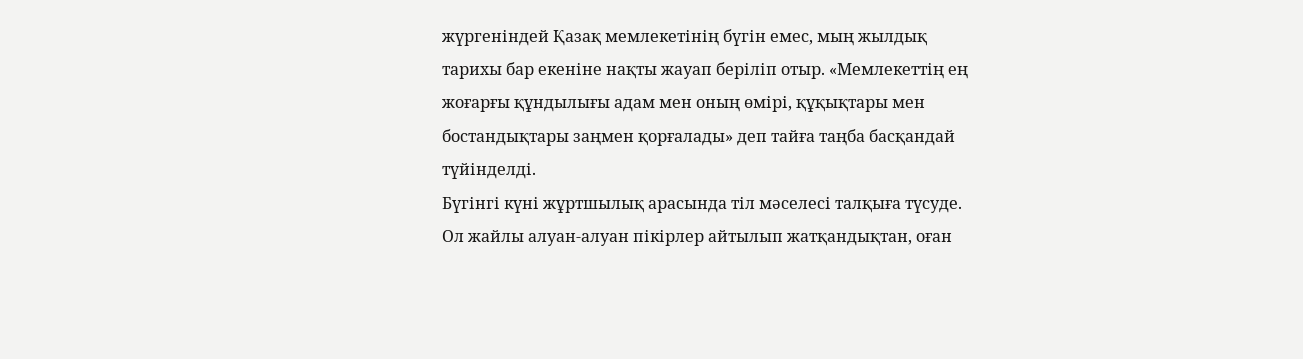жүргеніндей Қазақ мемлекетінің бүгін емес, мың жылдық тарихы бар екеніне нақты жауап беріліп отыр. «Мемлекеттің ең жоғарғы құндылығы адам мен оның өмірі, құқықтары мен бостандықтары заңмен қорғалады» деп тайға таңба басқандай түйінделді.
Бүгінгі күні жұртшылық арасында тіл мәселесі талқыға түсуде. Ол жайлы алуан-алуан пікірлер айтылып жатқандықтан, оған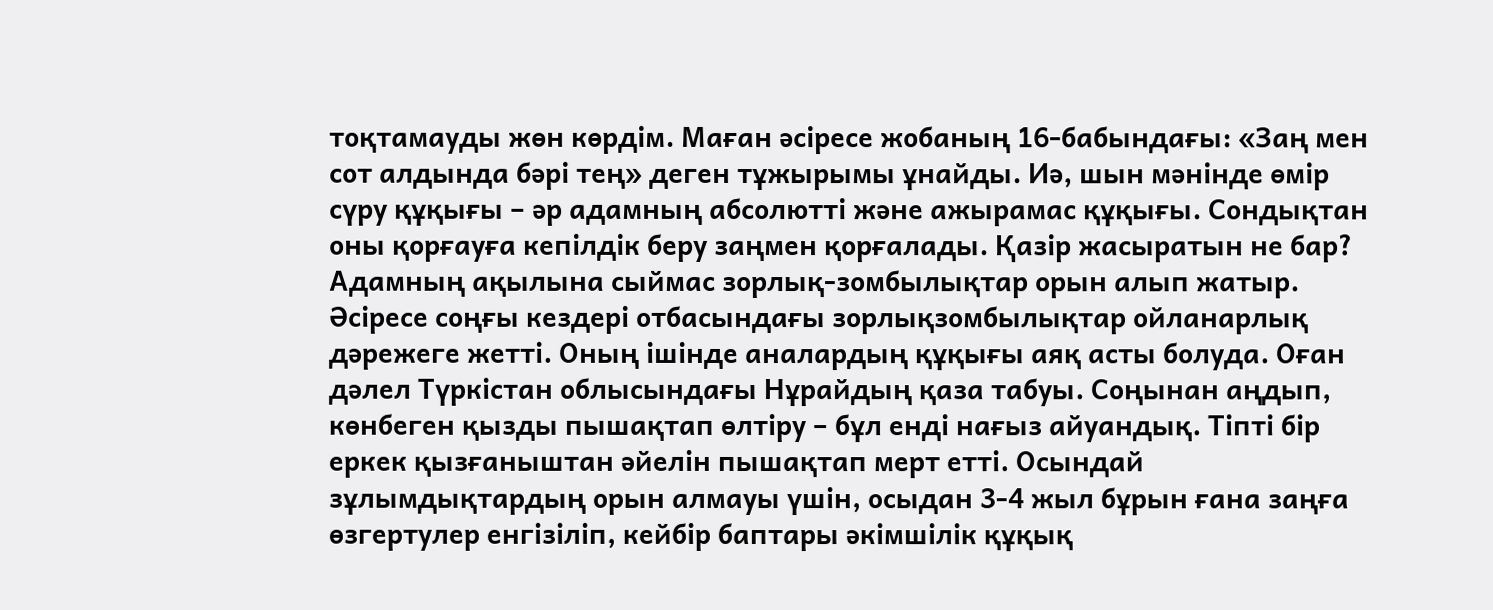тоқтамауды жөн көрдім. Маған әсіресе жобаның 16-бабындағы: «Заң мен сот алдында бәрі тең» деген тұжырымы ұнайды. Иә, шын мәнінде өмір сүру құқығы – әр адамның абсолютті және ажырамас құқығы. Сондықтан оны қорғауға кепілдік беру заңмен қорғалады. Қазір жасыратын не бар?
Адамның ақылына сыймас зорлық-зомбылықтар орын алып жатыр. Әсіресе соңғы кездері отбасындағы зорлықзомбылықтар ойланарлық дәрежеге жетті. Оның ішінде аналардың құқығы аяқ асты болуда. Оған дәлел Түркістан облысындағы Нұрайдың қаза табуы. Соңынан аңдып, көнбеген қызды пышақтап өлтіру – бұл енді нағыз айуандық. Тіпті бір еркек қызғаныштан әйелін пышақтап мерт етті. Осындай зұлымдықтардың орын алмауы үшін, осыдан 3-4 жыл бұрын ғана заңға өзгертулер енгізіліп, кейбір баптары әкімшілік құқық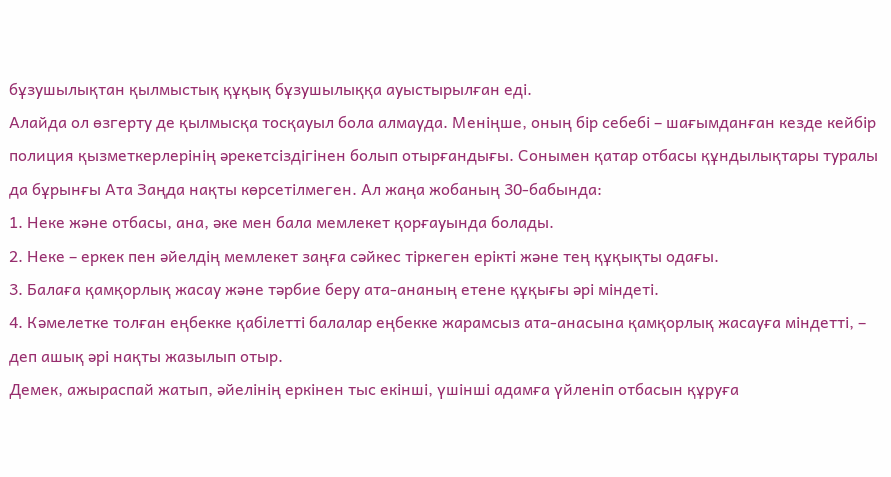бұзушылықтан қылмыстық құқық бұзушылыққа ауыстырылған еді.
Алайда ол өзгерту де қылмысқа тосқауыл бола алмауда. Меніңше, оның бір себебі – шағымданған кезде кейбір полиция қызметкерлерінің әрекетсіздігінен болып отырғандығы. Сонымен қатар отбасы құндылықтары туралы да бұрынғы Ата Заңда нақты көрсетілмеген. Ал жаңа жобаның 30-бабында:
1. Неке және отбасы, ана, әке мен бала мемлекет қорғауында болады.
2. Неке – еркек пен әйелдің мемлекет заңға сәйкес тіркеген ерікті және тең құқықты одағы.
3. Балаға қамқорлық жасау және тәрбие беру ата-ананың етене құқығы әрі міндеті.
4. Кәмелетке толған еңбекке қабілетті балалар еңбекке жарамсыз ата-анасына қамқорлық жасауға міндетті, – деп ашық әрі нақты жазылып отыр.
Демек, ажыраспай жатып, әйелінің еркінен тыс екінші, үшінші адамға үйленіп отбасын құруға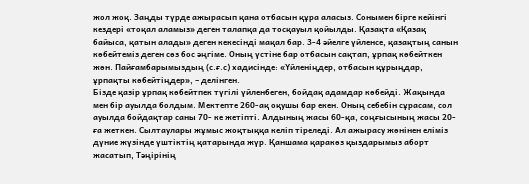жол жоқ. Заңды түрде ажырасып қана отбасын құра аласыз. Сонымен бірге кейінгі кездері «тоқал аламыз» деген талапқа да тосқауыл қойылды. Қазақта «Қазақ байыса, қатын алады» деген кекесінді мақал бар. 3-4 әйелге үйленсе, қазақтың санын көбейтеміз деген сөз бос әңгіме. Оның үстіне бар отбасын сақтап, ұрпақ көбейткен жөн. Пайғамбарымыздың (с.ғ.с) хадисінде: «Үйленіңдер, отбасын құрыңдар, ұрпақты көбейтіңдер», – делінген.
Бізде қазір ұрпақ көбейтпек түгілі үйленбеген, бойдақ адамдар көбейді. Жақында мен бір ауылда болдым. Мектепте 260-ақ оқушы бар екен. Оның себебін сұрасам, сол ауылда бойдақтар саны 70- ке жетіпті. Алдының жасы 60-қа, соңғысының жасы 20-ға жеткен. Сылтаулары жұмыс жоқтыққа келіп тіреледі. Ал ажырасу жөнінен еліміз дүние жүзінде үштіктің қатарында жүр. Қаншама қаракөз қыздарымыз аборт жасатып, Тәңірінің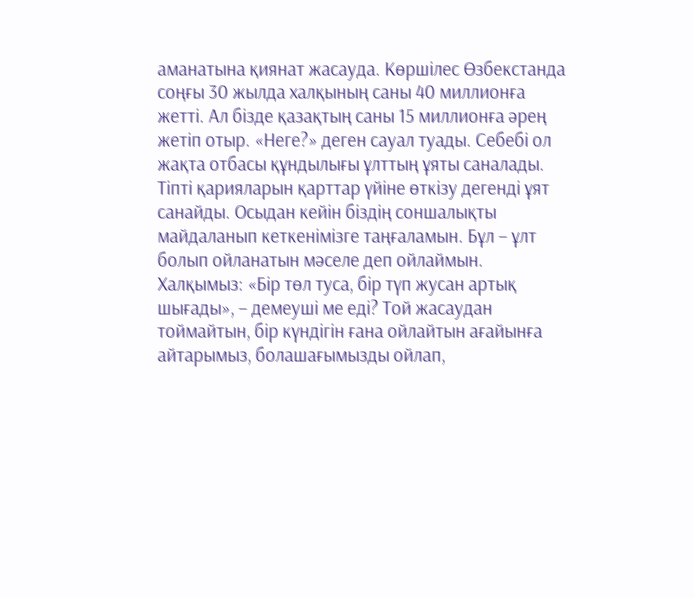аманатына қиянат жасауда. Көршілес Өзбекстанда соңғы 30 жылда халқының саны 40 миллионға жетті. Ал бізде қазақтың саны 15 миллионға әрең жетіп отыр. «Неге?» деген сауал туады. Себебі ол жақта отбасы құндылығы ұлттың ұяты саналады. Тіпті қарияларын қарттар үйіне өткізу дегенді ұят санайды. Осыдан кейін біздің соншалықты майдаланып кеткенімізге таңғаламын. Бұл – ұлт болып ойланатын мәселе деп ойлаймын. Халқымыз: «Бір төл туса, бір түп жусан артық шығады», – демеуші ме еді? Той жасаудан тоймайтын, бір күндігін ғана ойлайтын ағайынға айтарымыз, болашағымызды ойлап,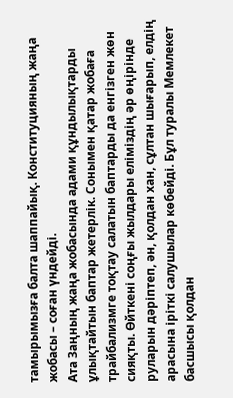тамырымызға балта шаппайық. Конституцияның жаңа жобасы – соған үндейді.
Ата Заңның жаңа жобасында адами құндылықтарды ұлықтайтын баптар жетерлік. Сонымен қатар жобаға трайбализмге тоқтау салатын баптарды да енгізген жөн сияқты. Өйткені соңғы жылдары еліміздің әр өңірінде руларын дәріптеп, ән, қолдан хан, сұлтан шығарып, елдің арасына іріткі салушылар көбейді. Бұл туралы Мемлекет басшысы қолдан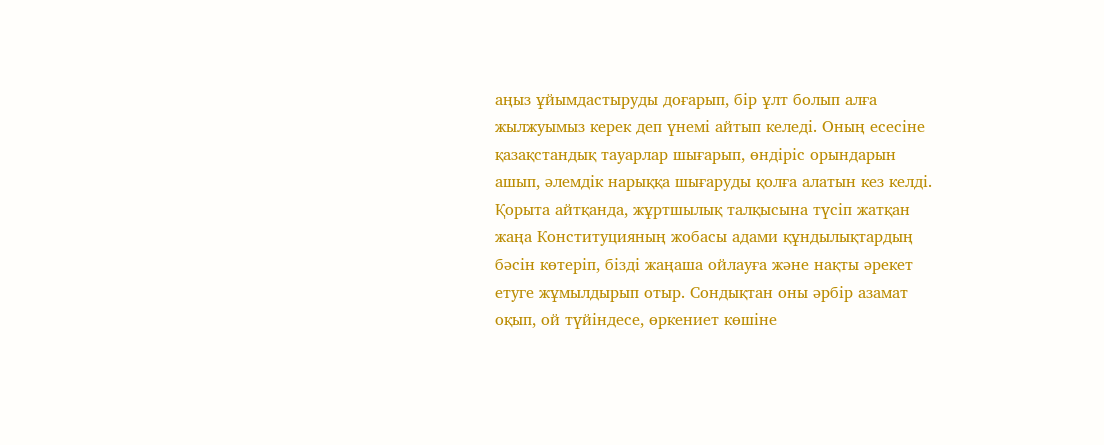аңыз ұйымдастыруды доғарып, бір ұлт болып алға жылжуымыз керек деп үнемі айтып келеді. Оның есесіне қазақстандық тауарлар шығарып, өндіріс орындарын ашып, әлемдік нарыққа шығаруды қолға алатын кез келді. Қорыта айтқанда, жұртшылық талқысына түсіп жатқан жаңа Конституцияның жобасы адами құндылықтардың бәсін көтеріп, бізді жаңаша ойлауға және нақты әрекет етуге жұмылдырып отыр. Сондықтан оны әрбір азамат оқып, ой түйіндесе, өркениет көшіне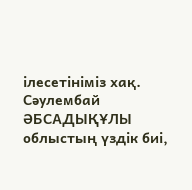ілесетініміз хақ.
Сәулембай ӘБСАДЫҚҰЛЫ
облыстың үздік биі,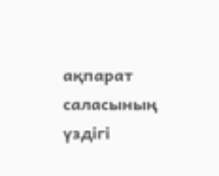ақпарат саласының үздігі